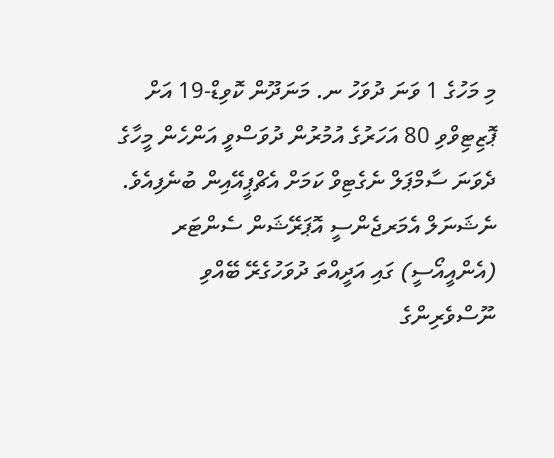މި މަހުގެ 1 ވަނަ ދުވަހު ނ. މަނަދޫން ކޮވިޑް-19 އަށް ޕޮޒިޓިވްވި 80 އަހަރުގެ އުމުރުން ދުވަސްވީ އަންހެން މީހާގެ ދެވަނަ ސާމްޕަލް ނެގެޓިވް ކަމަށް އެޗްޕީއޭއިން ބުނެފިއެވެ.
ނެޝަނަލް އެމަރޖެންސީ އޮޕަރޭޝަން ސެންޓަރ (އެންއީއޯސީ) ގައި އަދީއްތަ ދުވަހުގެރޭ ބޭއްވި ނޫސްވެރިންގެ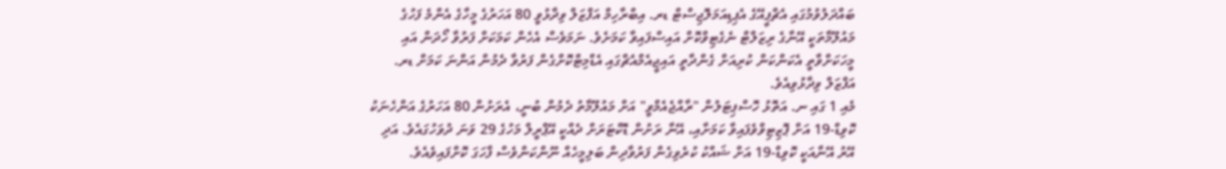ބައްދަލުވުމުގައި އެޗްޕީއޭގެ އެޕިޑިއަމަލޮޖިސްޓް ޑރ. އިބްރާހިމް އަފްޒަލް ވިދާޅުވީ 80 އަހަރުގެ މީހާގެ އެންމެ ފަހުގެ މައުލޫމާތަކީ އޭނާގެ ރިޒަލްޓް ނެގެޓިވްކޮށް އައިސްފައިވާ ކަމަށެވެ. ނަމަވެސް އެހެން ކަމަކަށް ފަރުވާ ހޯދަން އައި މީހަކަށްވާތީ އެކަންކަން ކުރިއަށް ގެންދާތީ އައިޖީއެމްއެޗްގައި އެޑްމިޓްކޮށްގެން ފަރުވާ ދެމުން އަންނަ ކަމަށް ޑރ. އަފްޒަލް ވިދާޅުވިއެވެ.
މެއި 1 ގައި ނ. އަތޮޅު ހޮސްޕިޓަލުން "ރާއްޖެއެމްވީ" އަށް މައުލޫމާތު ދެމުން ބުނީ، އެރަށުން 80 އަހަރުގެ އަންހެނަކު ކޮވިޑް-19 އަށް ޕޮޒިޓިވްވެފައިވާ ކަމަށާއި، އޭނާ ރަށުން ޑޮކްޓަރަށް ދެއްކީ އޭޕްރީލް މަހުގެ 29 ވަނަ ދުވަހުގައެވެ. އަދި އޭރު އޭނާއަކީ ކޮވިޑް-19 އަށް ޝައްކު ކުރެވިގެން ފަރުވާދިން ބަލިމީހެއް ނޫންކަންވެސް ފާހަގަ ކޮށްފައިވެއެވެ.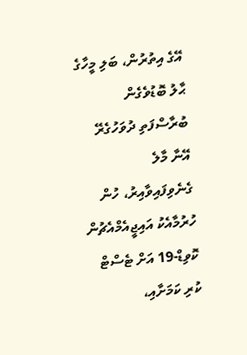އޭގެ އިތުރުން، ބަލި މީހާގެ ޙާލު ބޮޑުވެގެން ބުރާސްފަތި ދުވަހުގެރޭ އޭނާ މާލެ ގެނެވިފައިވާއިރު، ހުން ހުރުމާއެކު އައިޖީއެމްއެޗުން ކޮވިޑް-19 އަށް ޓެސްޓް ކުރި ކަމަށާއި،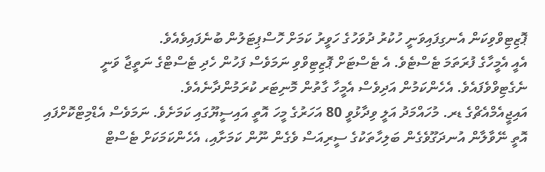ޕޮޒިޓިވްވިކަން އެނގިފައިވަނީ ހުކުރު ދުވަހުގެ ހަވީރު ކަމަށް ހޮސްޕިޓަލުން ބުނެފައިވެއެވެ.
އެއީ އެމީހާގެ ފުރަތަމަ ޓެސްޓެވެ. އެ ޓެސްޓަށް ޕޮޒިޓިވްވި ނަމަވެސް ފަހުން ހެދި ޓެސްޓްގެ ނަތީޖާ ވަނީ ނެގެޓިވްވެފައެވެ. އެހެންކަމުން އަދިވެސް އެމީހާ ގާތުން މޮނިޓަރ ކުރަމުންދާނެއެވެ.
އައިޖީއެމްއެޗްގެ ޑރ. މުހައްމަދު އަލީ ވިދާޅުވީ 80 އަހަރުގެ މީހަ އޮތީ އައިސީޔޫގައި ކަމަށެވެ. ނަމަވެސް އެޑްމިޓްކޮށްފައި އޮތީ ނޭވާލާން އުނދަގޫވެގެން ބަލިހާތަކުގެ ސީރިއަސް ވެގެން ނޫން ކަމަށާއި، އެހެންކަމަކަށް ޓެސްޓް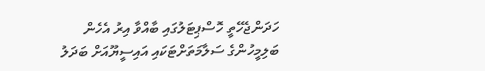ހަދަންޖެހޭތީ ހޮސްޕިޓަލުގައި ބާއްވާ އިރު އެހެން ބަލިމީހުންގެ ސަލާމަތަށްޓަކައި އައިސީޔޫއަށް ބަދަލު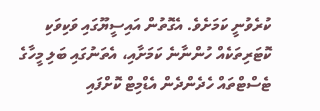ކުރެވުނީ ކަމަށެވެ. އެގޮތުން އައިސީޔޫގައި ވަކިވަކި ކޮޓަރިތަކެއް ހުންނާނެ ކަމަށާއި، އެތަނުގައި ބަލި މީހާގެ ޓެސްޓްތައް ހެދެންދެން އެޑްމިޓް ކޮށްފައި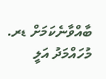ބާއްވާނެކަމަށް ޑރ. މުހައްމަދު އަލީ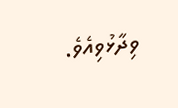ވިދާޅުވިއެވެ.